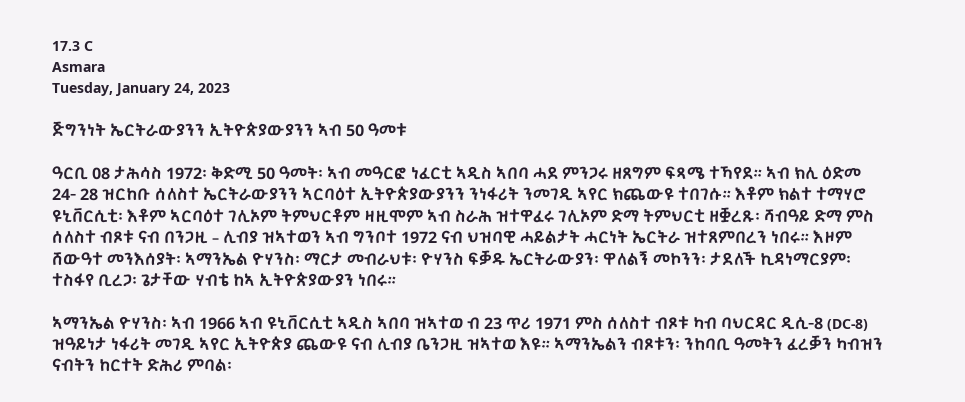17.3 C
Asmara
Tuesday, January 24, 2023

ጅግንነት ኤርትራውያንን ኢትዮጵያውያንን ኣብ 50 ዓመቱ

ዓርቢ 08 ታሕሳስ 1972፡ ቅድሚ 50 ዓመት፡ ኣብ መዓርፎ ነፈርቲ ኣዲስ ኣበባ ሓደ ምንጋሩ ዘጸግም ፍጻሜ ተኻየደ። ኣብ ክሊ ዕድመ 24- 28 ዝርከቡ ሰለስተ ኤርትራውያንን ኣርባዕተ ኢትዮጵያውያንን ንነፋሪት ንመገዲ ኣየር ክጨውዩ ተበገሱ። እቶም ክልተ ተማሃሮ ዩኒቨርሲቲ፡ እቶም ኣርባዕተ ገሊኦም ትምህርቶም ዛዚሞም ኣብ ስራሕ ዝተዋፈሩ ገሊኦም ድማ ትምህርቲ ዘቛረጹ፡ ሻብዓይ ድማ ምስ ሰለስተ ብጾቱ ናብ በንጋዚ – ሊብያ ዝኣተወን ኣብ ግንቦተ 1972 ናብ ህዝባዊ ሓይልታት ሓርነት ኤርትራ ዝተጸምበረን ነበሩ። እዞም ሸውዓተ መንእሰያት፡ ኣማንኤል ዮሃንስ፡ ማርታ መብራህቱ፡ ዮሃንስ ፍቓዱ ኤርትራውያን፡ ዋለልኝ መኮንን፡ ታደለች ኪዳነማርያም፡ ተስፋየ ቢረጋ፡ ጌታቸው ሃብቴ ከኣ ኢትዮጵያውያን ነበሩ።

ኣማንኤል ዮሃንስ፡ ኣብ 1966 ኣብ ዩኒቨርሲቲ ኣዲስ ኣበባ ዝኣተወ ብ 23 ጥሪ 1971 ምስ ሰለስተ ብጾቱ ካብ ባህርዳር ዲሲ-8 (DC-8) ዝዓይነታ ነፋሪት መገዲ ኣየር ኢትዮጵያ ጨውዩ ናብ ሊብያ ቤንጋዚ ዝኣተወ እዩ። ኣማንኤልን ብጾቱን፡ ንከባቢ ዓመትን ፈረቓን ካብዝን ናብትን ከርተት ድሕሪ ምባል፡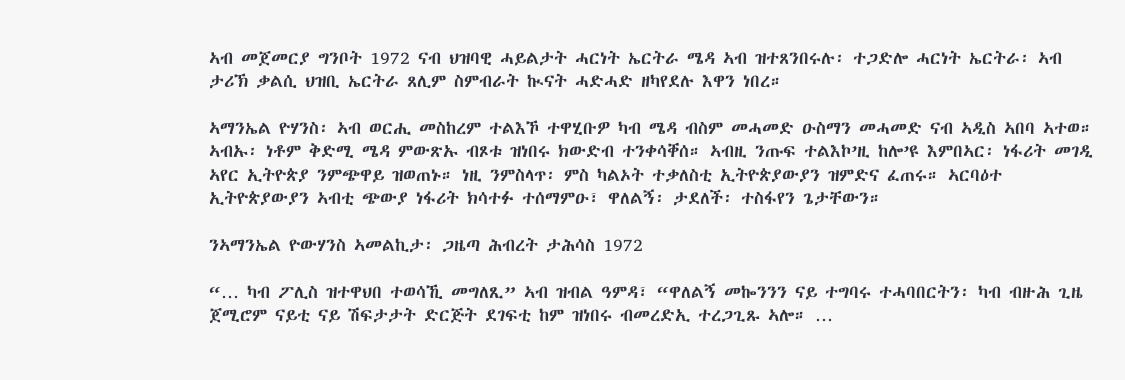ኣብ መጀመርያ ግንቦት 1972 ናብ ህዝባዊ ሓይልታት ሓርነት ኤርትራ ሜዳ ኣብ ዝተጸንበሩሉ፡ ተጋድሎ ሓርነት ኤርትራ፡ ኣብ ታሪኽ ቃልሲ ህዝቢ ኤርትራ ጸሊም ስምብራት ኲናት ሓድሓድ ዘካየደሉ እዋን ነበረ።

ኣማንኤል ዮሃንስ፡ ኣብ ወርሒ መስከረም ተልእኾ ተዋሂቡዎ ካብ ሜዳ ብስም መሓመድ ዑስማን መሓመድ ናብ ኣዲስ ኣበባ ኣተወ። ኣብኡ፡ ነቶም ቅድሚ ሜዳ ምውጽኡ ብጾቱ ዝነበሩ ክውድብ ተንቀሳቐሰ። ኣብዚ ንጡፍ ተልእኮ’ዚ ከሎ’ዩ እምበኣር፡ ነፋሪት መገዲ ኣየር ኢትዮጵያ ንምጭዋይ ዝወጠኑ። ነዚ ንምስላጥ፡ ምስ ካልኦት ተቃለስቲ ኢትዮጵያውያን ዝምድና ፈጠሩ። ኣርባዕተ ኢትዮጵያውያን ኣብቲ ጭውያ ነፋሪት ክሳተፉ ተሰማምዑ፣ ዋለልኝ፡ ታደለች፡ ተስፋየን ጌታቸውን።

ንኣማንኤል ዮውሃንስ ኣመልኪታ፡ ጋዜጣ ሕብረት ታሕሳስ 1972

“… ካብ ፖሊስ ዝተዋህበ ተወሳኺ መግለጺ” ኣብ ዝብል ዓምዳ፣ “ዋለልኝ መኰንንን ናይ ተግባሩ ተሓባበርትን፡ ካብ ብዙሕ ጊዜ ጀሚሮም ናይቲ ናይ ሽፍታታት ድርጅት ደገፍቲ ከም ዝነበሩ ብመረድኢ ተረጋጊጹ ኣሎ። …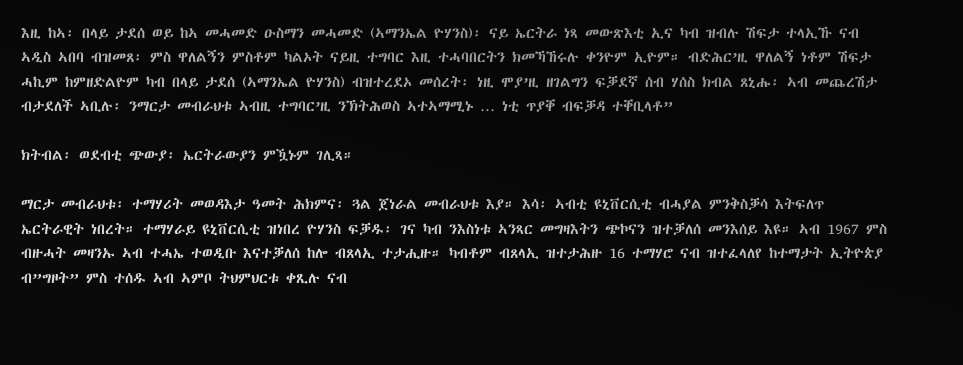እዚ ከኣ፡ በላይ ታደሰ ወይ ከኣ መሓመድ ዑስማን መሓመድ (ኣማንኤል ዮሃንስ)፡ ናይ ኤርትራ ነጻ መውጽእቲ ኢና ካብ ዝብሉ ሽፍታ ተላኢኹ ናብ ኣዲስ ኣበባ ብዝመጸ፡ ምስ ዋለልኝን ምስቶም ካልኦት ናይዚ ተግባር እዚ ተሓባበርትን ክመኻኸሩሉ ቀንዮም ኢዮም። ብድሕር’ዚ ዋለልኝ ነቶም ሽፍታ ሓኪም ከምዘድልዮም ካብ በላይ ታደሰ (ኣማንኤል ዮሃንስ) ብዝተረደኦ መሰረት፡ ነዚ ሞያ’ዚ ዘገልግን ፍቓደኛ ሰብ ሃሰስ ክብል ጸኒሑ፡ ኣብ መጨረሽታ ብታደለች ኣቢሉ፡ ንማርታ መብራህቱ ኣብዚ ተግባር’ዚ ንኽትሕወስ ኣተኣማሚኑ … ነቲ ጥያቐ ብፍቓዳ ተቐቢላቶ”

ክትብል፡ ወደብቲ ጭውያ፡ ኤርትራውያን ምዃኑም ገሊጻ።

ማርታ መብራህቱ፡ ተማሃሪት መወዳእታ ዓመት ሕክምና፡ ጓል ጀነራል መብራህቱ እያ። እሳ፡ ኣብቲ ዩኒቨርሲቲ ብሓያል ምንቅስቓሳ እትፍለጥ ኤርትራዊት ነበረት። ተማሃራይ ዩኒቨርሲቲ ዝነበረ ዮሃንስ ፍቓዱ፡ ገና ካብ ንእስነቱ ኣንጻር መግዛእትን ጭኮናን ዝተቓለሰ መንእሰይ እዩ። ኣብ 1967 ምስ ብዙሓት መዛንኡ ኣብ ተሓኤ ተወዲቡ እናተቓለሰ ከሎ ብጸላኢ ተታሒዙ። ካብቶም ብጸላኢ ዝተታሕዙ 16 ተማሃሮ ናብ ዝተፈላለየ ከተማታት ኢትዮጵያ ብ”ግዞት” ምስ ተሰዱ ኣብ ኣምቦ ትህምህርቱ ቀጺሉ ናብ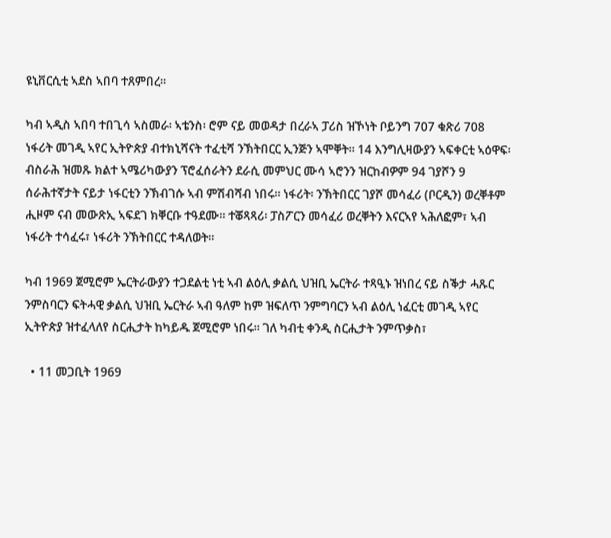ዩኒቨርሲቲ ኣደስ ኣበባ ተጸምበረ።

ካብ ኣዲስ ኣበባ ተበጊሳ ኣስመራ፡ ኣቴንስ፡ ሮም ናይ መወዳታ በረራኣ ፓሪስ ዝኾነት ቦይንግ 707 ቁጽሪ 708 ነፋሪት መገዲ ኣየር ኢትዮጵያ ብተክኒሻናት ተፈቲሻ ንኽትበርር ኢንጅን ኣሞቐት። 14 እንግሊዛውያን ኣፍቀርቲ ኣዕዋፍ፡ ብስራሕ ዝመጹ ክልተ ኣሜሪካውያን ፕሮፈሰራትን ደራሲ መምህር ሙሳ ኣሮንን ዝርከብዎም 94 ገያሾን 9 ሰራሕተኛታት ናይታ ነፋርቲን ንኽብገሱ ኣብ ምሽብሻብ ነበሩ። ነፋሪት፡ ንኽትበርር ገያሾ መሳፈሪ (ቦርዲን) ወረቐቶም ሒዞም ናብ መውጽኢ ኣፍደገ ክቐርቡ ተዓደሙ። ተቖጻጻሪ፡ ፓስፖርን መሳፈሪ ወረቐትን እናርኣየ ኣሕለፎም፣ ኣብ ነፋሪት ተሳፈሩ፣ ነፋሪት ንኽትበርር ተዳለወት።

ካብ 1969 ጀሚሮም ኤርትራውያን ተጋደልቲ ነቲ ኣብ ልዕሊ ቃልሲ ህዝቢ ኤርትራ ተጻዒኑ ዝነበረ ናይ ስቕታ ሓጹር ንምስባርን ፍትሓዊ ቃልሲ ህዝቢ ኤርትራ ኣብ ዓለም ከም ዝፍለጥ ንምግባርን ኣብ ልዕሊ ነፈርቲ መገዲ ኣየር ኢትዮጵያ ዝተፈላለየ ስርሒታት ከካይዱ ጀሚሮም ነበሩ። ገለ ካብቲ ቀንዲ ስርሒታት ንምጥቃስ፣

  • 11 መጋቢት 1969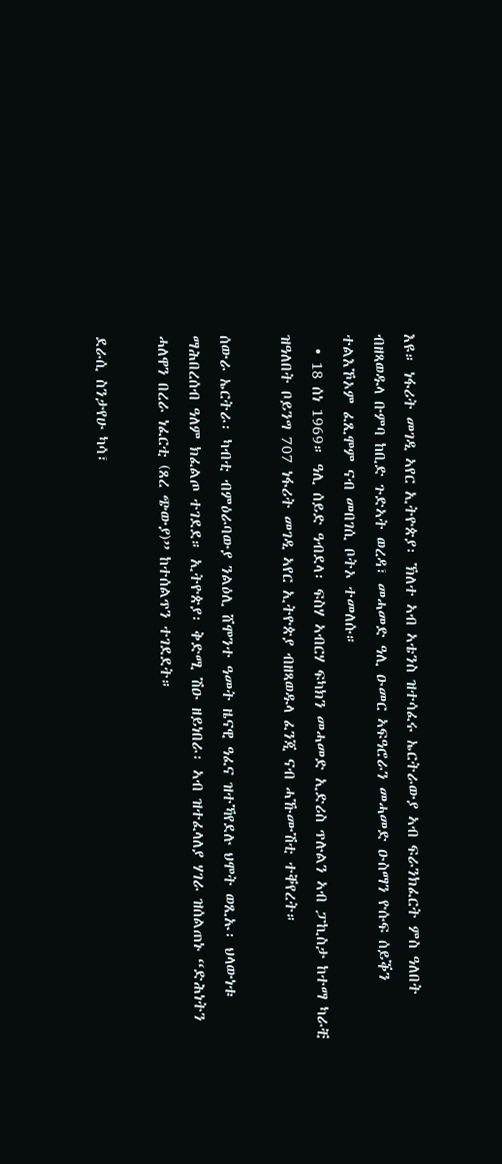እዩ። ነፋሪት መገዲ ኣየር ኢትዮጵያ፡ ኽለተ ኣብ ኣቴንስ ዝተሳፈሩ ኤርትራውያ ኣብ ፍራንክፈርት ምስ ዓለበት ብዘጻወዱላ ቡምባ ከቢድ ጉድኣት ወረዳ፣ መሓመድ ዓሊ ዑመር ኣፍዓሮራን መሓመድ ዑስማን ዮሱፍ ሰይቕን ተልእኾኦም ፈጺሞም ናብ መበገሲ ቦትኦ ተመለሱ።
  • 18 ሰነ 1969። ዓሊ ሰይድ ዓብደላ፡ ፍስሃ ኣብርሃ ፍካክን መሓመድ ኢድሪስ ጥሉልን ኣብ ፓኪስታ ከተማ ካራቺ ዝዓለበት ቦይንግ 707 ነፋሪት መገዲ ኣየር ኢትዮጵያ ብዘጻወዱላ ፈንጂ ናብ ሓኹሙሽቲ ተቐየረት።

ሰውራ ኤርትራ፡ ካብቲ ብምዕራባውያ ንልዕሊ ሸሞንተ ዓመት ዜናዊ ዓፈና ዝተኻየደሉ ህሞት ወጺኡ፡ ህላውነቱ ማሕበረሰብ ዓለም ክፈልጦ ተገደደ። ኢትዮጵያ፡ ቅድሚ ሽዑ ዘይነበራ፡ ኣብ ዝተፈላለያ ሃገራ ዝሰልጠኑ “ድሕነትን ሓለዋን በረራ ነፈርቲ (ጸረ ጭውያ)” ከተሰልጥን ተገደደት።

ደራሲ ስንታየሁ ካሳ፣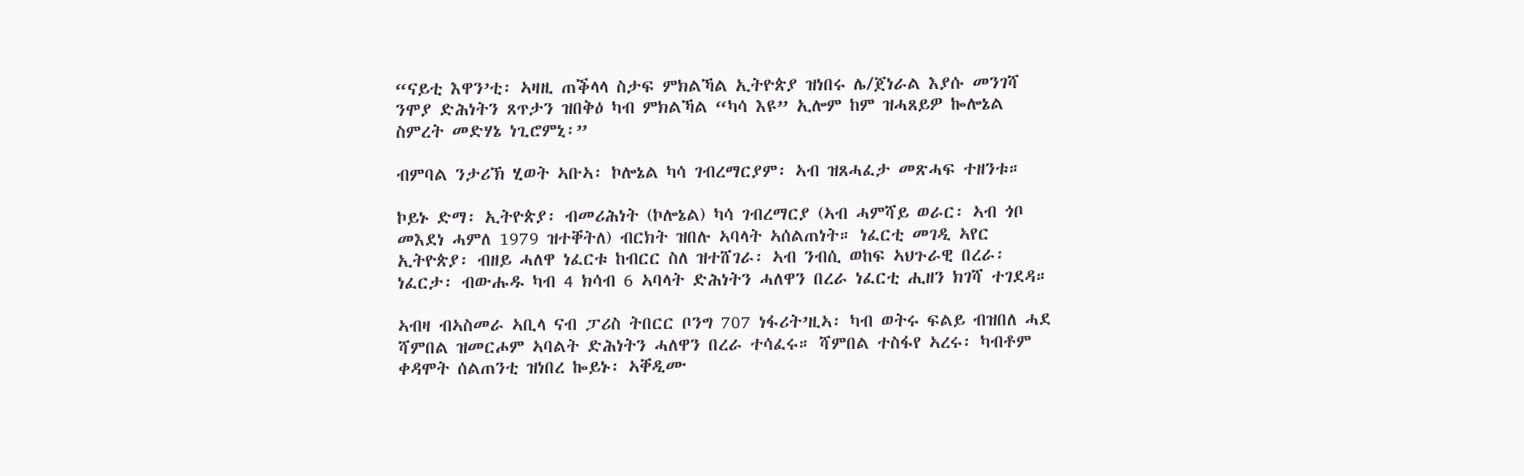“ናይቲ እዋን’ቲ፡ ኣዛዚ ጠቕላላ ስታፍ ምክልኻል ኢትዮጵያ ዝነበሩ ሌ/ጀነራል እያሱ መንገሻ ንሞያ ድሕነትን ጸጥታን ዝበቅዕ ካብ ምክልኻል “ካሳ እዩ” ኢሎም ከም ዝሓጸይዎ ኰሎኔል ስምረት መድሃኔ ነጊሮምኒ፡”

ብምባል ንታሪኽ ሂወት ኣቡኣ፡ ኮሎኔል ካሳ ገብረማርያም፡ ኣብ ዝጸሓፈታ መጽሓፍ ተዘንቱ።

ኮይኑ ድማ፡ ኢትዮጵያ፡ ብመሪሕነት (ኮሎኔል) ካሳ ገብረማርያ (ኣብ ሓምሻይ ወራር፡ ኣብ ጎቦ መእደነ ሓምለ 1979 ዝተቐትለ) ብርክት ዝበሉ ኣባላት ኣሰልጠነት። ነፈርቲ መገዲ ኣየር ኢትዮጵያ፡ ብዘይ ሓለዋ ነፈርቱ ከብርር ስለ ዝተሸገራ፡ ኣብ ንብሲ ወከፍ ኣህጉራዊ በረራ፡ ነፈርታ፡ ብውሑዱ ካብ 4 ክሳብ 6 ኣባላት ድሕነትን ሓለዋን በረራ ነፈርቲ ሒዘን ክገሻ ተገደዳ።

ኣብዛ ብኣስመራ ኣቢላ ናብ ፓሪስ ትበርር ቦንግ 707 ነፋሪት’ዚኣ፡ ካብ ወትሩ ፍልይ ብዝበለ ሓደ ሻምበል ዝመርሖም ኣባልት ድሕነትን ሓለዋን በረራ ተሳፈሩ። ሻምበል ተስፋየ ኣረሩ፡ ካብቶም ቀዳሞት ሰልጠንቲ ዝነበረ ኰይኑ፡ ኣቐዲሙ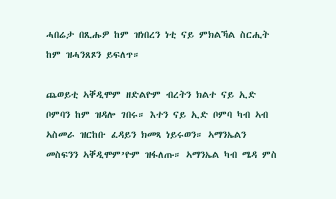ሓበሬታ በጺሑዎ ከም ዝነበረን ነቲ ናይ ምክልኻል ስርሒት ከም ዝሓንጸጾን ይፍለጥ።

ጨወይቲ ኣቐዲሞም ዘድልዮም ብረትን ክልተ ናይ ኢድ ቦምባን ከም ዝዳሎ ገበሩ። እተን ናይ ኢድ ቦምባ ካብ ኣብ ኣስመራ ዝርከቡ ፈዳይን ክመጻ ነይሩወን። ኣማንኤልን መስፍንን ኣቐዲሞም’ዮም ዝፋለጡ። ኣማንኤል ካብ ሜዳ ምስ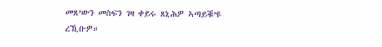መጸ’ውን መስፍን ገዛ ቀይሩ ጸኒሕዎ ኣጣይቑ’ዩ ረኺቡዎ።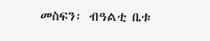መስፍን፡ ብዓልቲ ቤቱ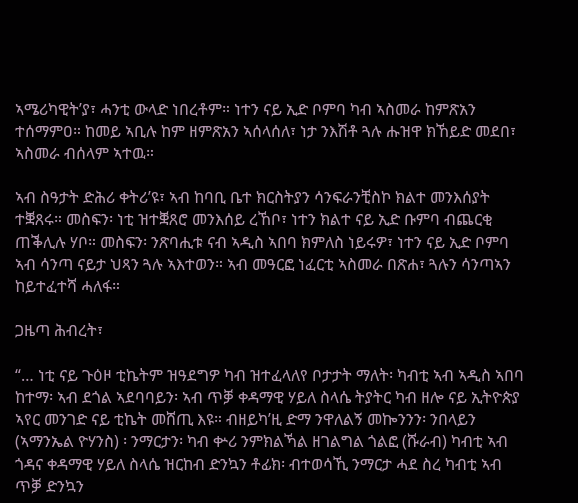ኣሜሪካዊት’ያ፣ ሓንቲ ውላድ ነበረቶም። ነተን ናይ ኢድ ቦምባ ካብ ኣስመራ ከምጽአን ተሰማምዐ። ከመይ ኣቢሉ ከም ዘምጽአን ኣሰላሰለ፣ ነታ ንእሽቶ ጓሉ ሑዝዋ ክኸይድ መደበ፣ ኣስመራ ብሰላም ኣተዉ።

ኣብ ስዓታት ድሕሪ ቀትሪ’ዩ፣ ኣብ ከባቢ ቤተ ክርስትያን ሳንፍራንቺስኮ ክልተ መንእሰያት ተቛጸሩ። መስፍን፡ ነቲ ዝተቛጸሮ መንእሰይ ረኸቦ፣ ነተን ክልተ ናይ ኢድ ቡምባ ብጨርቂ ጠቕሊሉ ሃቦ። መስፍን፡ ንጽባሒቱ ናብ ኣዲስ ኣበባ ክምለስ ነይሩዎ፣ ነተን ናይ ኢድ ቦምባ ኣብ ሳንጣ ናይታ ህጻን ጓሉ ኣእተወን። ኣብ መዓርፎ ነፈርቲ ኣስመራ በጽሐ፣ ጓሉን ሳንጣኣን ከይተፈተሻ ሓለፋ።

ጋዜጣ ሕብረት፣

“… ነቲ ናይ ጉዕዞ ቲኬትም ዝዓደግዎ ካብ ዝተፈላለየ ቦታታት ማለት፡ ካብቲ ኣብ ኣዲስ ኣበባ ከተማ፡ ኣብ ደጎል ኣደባባይን፡ ኣብ ጥቓ ቀዳማዊ ሃይለ ስላሴ ትያትር ካብ ዘሎ ናይ ኢትዮጵያ ኣየር መንገድ ናይ ቲኬት መሸጢ እዩ። ብዘይካ’ዚ ድማ ንዋለልኝ መኰንንን፡ ንበላይን (ኣማንኤል ዮሃንስ) ፡ ንማርታን፡ ካብ ቍሪ ንምክልኻል ዘገልግል ጎልፎ (ሹራብ) ካብቲ ኣብ ጎዳና ቀዳማዊ ሃይለ ስላሴ ዝርከብ ድንኳን ቶፊክ፡ ብተወሳኺ ንማርታ ሓደ ስረ ካብቲ ኣብ ጥቓ ድንኳን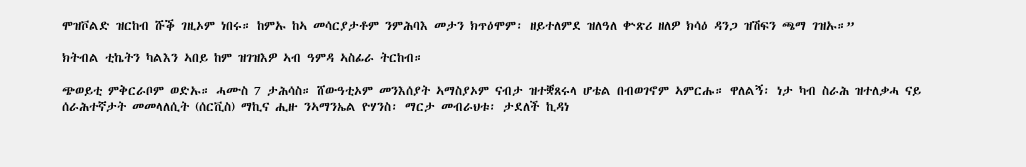ሞዝቮልድ ዝርከብ ሹቕ ገዚኦም ነበሩ። ከምኡ ከኣ መሳርያታቶም ንምሕባእ መታን ክጥዕሞም፡ ዘይተለምደ ዝለዓለ ቍጽሪ ዘለዎ ክሳዕ ዳንጋ ዝሽፍን ጫማ ገዝኡ።”

ክትብል ቲኬትን ካልእን ኣበይ ከም ዝገዝእዎ ኣብ ዓምዳ ኣስፊራ ትርከብ።

ጭወይቲ ምቅርራቦም ወድኡ። ሓሙስ 7 ታሕሳስ። ሸውዓቲኦም መንእሰያት ኣማስያኦም ናብታ ዝተቛጸሩላ ሆቴል በብወገኖም ኣምርሑ። ዋለልኝ፡ ነታ ካብ ስራሕ ዝተለቃሓ ናይ ሰራሕተኛታት መመላለሲት (ሰርቪስ) ማኪና ሒዙ ንኣማንኤል ዮሃንስ፡ ማርታ መብራህቱ፡ ታደለች ኪዳነ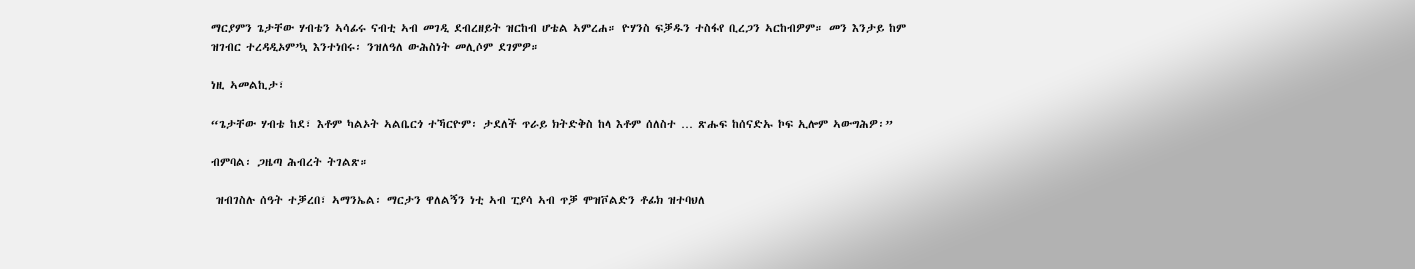ማርያምን ጌታቸው ሃብቴን ኣሳፊሩ ናብቲ ኣብ መገዲ ደብረዘይት ዝርከብ ሆቴል ኣምረሐ። ዮሃንስ ፍቓዱን ተስፋየ ቢረጋን ኣርከብዎም። መን እንታይ ከም ዝገብር ተረዳዲኦም’ኳ እንተነበሩ፡ ንዝለዓለ ውሕስነት መሊሶም ደገምዎ።

ነዚ ኣመልኪታ፣

“ጌታቸው ሃብቴ ከደ፣ እቶም ካልኦት ኣልቤርጎ ተኻርዮም፡ ታደለች ጥራይ ክትድቅስ ከላ እቶም ሰለስተ … ጽሑፍ ከሰናድኡ ኮፍ ኢሎም ኣውግሕዎ፡”

ብምባል፡ ጋዜጣ ሕብረት ትገልጽ።

 ዝብገስሉ ሰዓት ተቓረበ፣ ኣማንኤል፡ ማርታን ዋለልኝን ነቲ ኣብ ፒያሳ ኣብ ጥቓ ሞዝቮልድን ቶፊክ ዝተባህለ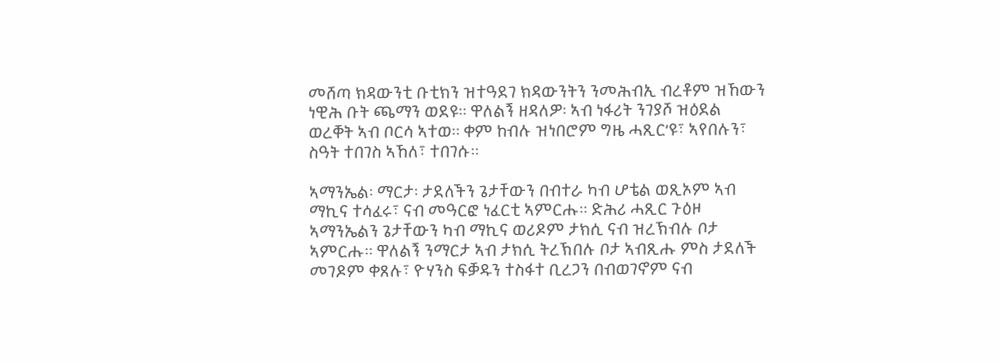መሸጣ ክዳውንቲ ቡቲክን ዝተዓደገ ክዳውንትን ንመሕብኢ ብረቶም ዝኸውን ነዊሕ ቡት ጫማን ወደዩ። ዋለልኝ ዘዳለዎ፡ ኣብ ነፋሪት ንገያሾ ዝዕደል ወረቐት ኣብ ቦርሳ ኣተወ። ቀም ከብሉ ዝነበሮም ግዜ ሓጺር’ዩ፣ ኣየበሉን፣ ስዓት ተበገስ ኣኸለ፣ ተበገሱ።

ኣማንኤል፡ ማርታ፡ ታደለችን ጌታቸውን በብተራ ካብ ሆቴል ወጺኦም ኣብ ማኪና ተሳፈሩ፣ ናብ መዓርፎ ነፈርቲ ኣምርሑ። ድሕሪ ሓጺር ጉዕዞ ኣማንኤልን ጌታቸውን ካብ ማኪና ወሪዶም ታክሲ ናብ ዝረኽብሉ ቦታ ኣምርሑ። ዋለልኝ ንማርታ ኣብ ታክሲ ትረኽበሉ ቦታ ኣብጺሑ ምስ ታደለች መገዶም ቀጸሉ፣ ዮሃንስ ፍቓዱን ተስፋተ ቢረጋን በብወገኖም ናብ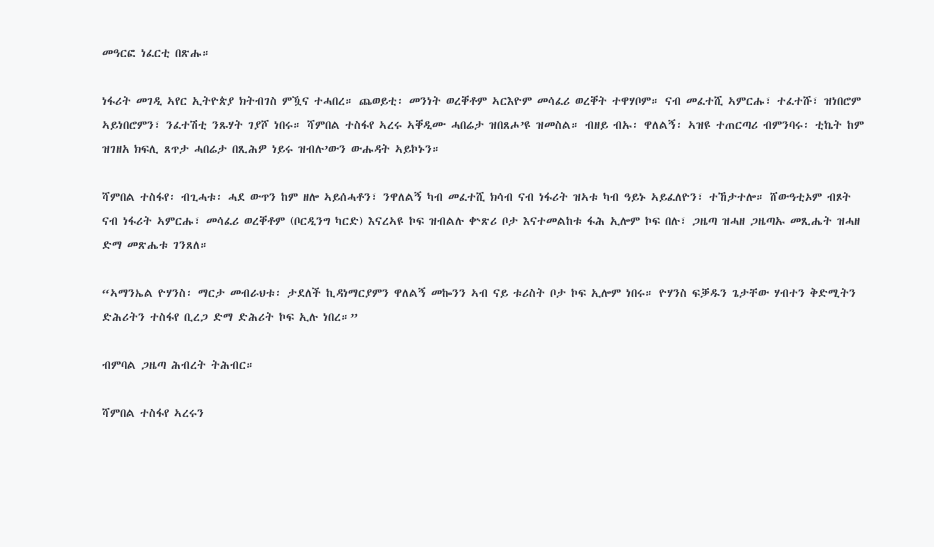መዓርፎ ነፈርቲ በጽሑ።

ነፋሪት መገዲ ኣየር ኢትዮጵያ ክትብገስ ምዃና ተሓበረ። ጨወይቲ፡ መንነት ወረቐቶም ኣርእዮም መሳፈሪ ወረቐት ተዋሃቦም። ናብ መፈተሺ ኣምርሑ፣ ተፈተሹ፣ ዝነበሮም ኣይነበሮምን፣ ንፈተሽቲ ንጹሃት ገያሾ ነበሩ። ሻምበል ተስፋየ ኣረሩ ኣቐዲሙ ሓበሬታ ዝበጸሖ’ዩ ዝመስል። ብዘይ ብኡ፡ ዋለልኝ፡ ኣዝዩ ተጠርጣሪ ብምንባሩ፡ ቲኬት ከም ዝገዘአ ክፍሊ ጸጥታ ሓበሬታ በጺሕዎ ነይሩ ዝብሉ’ውን ውሑዳት ኣይኮኑን።

ሻምበል ተስፋየ፡ ብጊሓቱ፡ ሓደ ውጥን ከም ዘሎ ኣይሰሓቶን፣ ንዋለልኝ ካብ መፈተሺ ክሳብ ናብ ነፋሪት ዝኣቱ ካብ ዓይኑ ኣይፈለዮን፣ ተኸታተሎ። ሸውዓቲኦም ብጾት ናብ ነፋሪት ኣምርሑ፣ መሳፈሪ ወረቐቶም (ቦርዲንግ ካርድ) እናረኣዩ ኮፍ ዝብልሉ ቍጽሪ ቦታ እናተመልከቱ ፋሕ ኢሎም ኮፍ በሉ፣ ጋዜጣ ዝሓዘ ጋዜጣኡ መጺሔት ዝሓዘ ድማ መጽሔቱ ገንጸለ።

“ኣማንኤል ዮሃንስ፡ ማርታ መብራህቱ፡ ታደለች ኪዳነማርያምን ዋለልኝ መኰንን ኣብ ናይ ቱሪስት ቦታ ኮፍ ኢሎም ነበሩ። ዮሃንስ ፍቓዱን ጌታቸው ሃብተን ቅድሚትን ድሕሪትን ተስፋየ ቢረጋ ድማ ድሕሪት ኮፍ ኢሉ ነበረ።”

ብምባል ጋዜጣ ሕብረት ትሕብር።

ሻምበል ተስፋየ ኣረሩን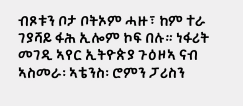ብጾቱን ቦታ ቦትኦም ሓዙ፣ ከም ተራ ገያሻይ ፋሕ ኢሎም ኮፍ በሉ። ነፋሪት መገዲ ኣየር ኢትዮጵያ ጉዕዞኣ ናብ ኣስመራ፡ ኣቴንስ፡ ሮምን ፓሪስን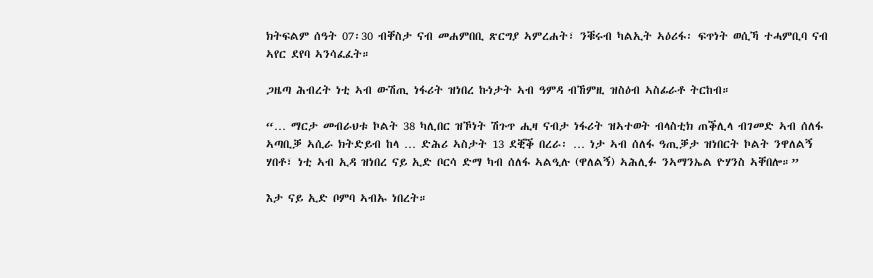ክትፍልም ሰዓት 07፡30 ብቐስታ ናብ መሐምበቢ ጽርግያ ኣምረሐት፣ ንቑሩብ ካልኢት ኣዕሪፋ፡ ፍጥነት ወሲኻ ተሓምቢባ ናብ ኣየር ደየባ ኣንሳፈፈት።

ጋዜጣ ሕብረት ነቲ ኣብ ውሽጢ ነፋሪት ዝነበረ ኩነታት ኣብ ዓምዳ ብኸምዚ ዝስዕብ ኣስፊራቶ ትርከብ።

“… ማርታ መብራህቱ ኮልት 38 ካሊበር ዝኾነት ሽጉጥ ሒዛ ናብታ ነፋሪት ዝኣተወት ብላስቲክ ጠቕሊላ ብገመድ ኣብ ሰለፋ ኣጣቢቓ ኣሲራ ክትድይብ ከላ … ድሕሪ ኣስታት 13 ደቒቕ በረራ፡ … ነታ ኣብ ሰለፋ ዓጢቓታ ዝነበርት ኮልት ንዋለልኝ ሃበቶ፣ ነቲ ኣብ ኢዳ ዝነበረ ናይ ኢድ ቦርሳ ድማ ካብ ሰለፋ ኣልዒሉ (ዋለልኝ) ኣሕሊፉ ንኣማንኤል ዮሃንስ ኣቐበሎ።”

እታ ናይ ኢድ ቦምባ ኣብኡ ነበረት።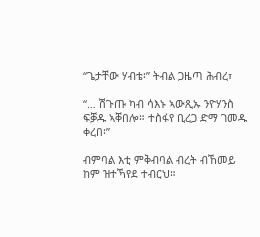“ጌታቸው ሃብቴ፡” ትብል ጋዜጣ ሕብረ፣

“… ሽጉጡ ካብ ሳእኑ ኣውጺኡ ንዮሃንስ ፍቓዱ ኣቐበሎ። ተስፋየ ቢረጋ ድማ ገመዱ ቀረበ፡”

ብምባል እቲ ምቅብባል ብረት ብኸመይ ከም ዝተኻየደ ተብርህ።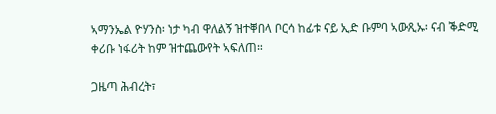ኣማንኤል ዮሃንስ፡ ነታ ካብ ዋለልኝ ዝተቐበላ ቦርሳ ከፊቱ ናይ ኢድ ቡምባ ኣውጺኡ፡ ናብ ቕድሚ ቀሪቡ ነፋሪት ከም ዝተጨውየት ኣፍለጠ።

ጋዜጣ ሕብረት፣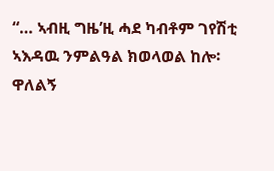“… ኣብዚ ግዜ’ዚ ሓደ ካብቶም ገየሽቲ ኣእዳዉ ንምልዓል ክወላወል ከሎ፡ ዋለልኝ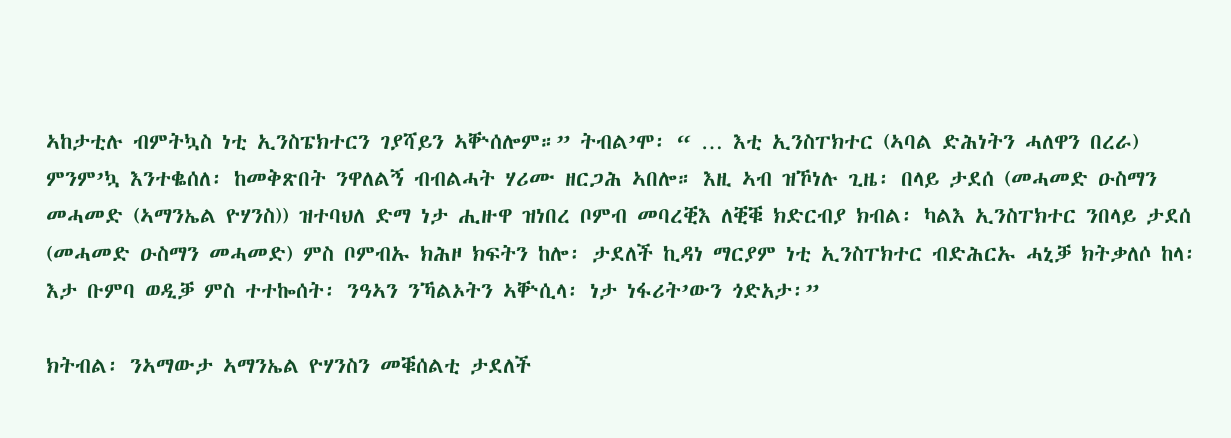ኣከታቲሉ ብምትኳስ ነቲ ኢንስፔክተርን ገያሻይን ኣቝሰሎም።” ትብል’ሞ፡ “ … እቲ ኢንስፐክተር (ኣባል ድሕነትን ሓለዋን በረራ) ምንም’ኳ እንተቈሰለ፡ ከመቅጽበት ንዋለልኝ ብብልሓት ሃሪሙ ዘርጋሕ ኣበሎ። እዚ ኣብ ዝኾነሉ ጊዜ፡ በላይ ታደሰ (መሓመድ ዑስማን መሓመድ (ኣማንኤል ዮሃንስ)) ዝተባህለ ድማ ነታ ሒዙዋ ዝነበረ ቦምብ መባረቒእ ለቒቑ ክድርብያ ክብል፡ ካልእ ኢንስፐክተር ንበላይ ታደሰ (መሓመድ ዑስማን መሓመድ) ምስ ቦምብኡ ክሕዞ ክፍትን ከሎ፡ ታደለች ኪዳነ ማርያም ነቲ ኢንስፐክተር ብድሕርኡ ሓኒቓ ክትቃለሶ ከላ፡ እታ ቡምባ ወዲቓ ምስ ተተኰሰት፡ ንዓኣን ንኻልኦትን ኣቝሲላ፡ ነታ ነፋሪት’ውን ጎድአታ፡”

ክትብል፡ ንኣማውታ ኣማንኤል ዮሃንስን መቑሰልቲ ታደለች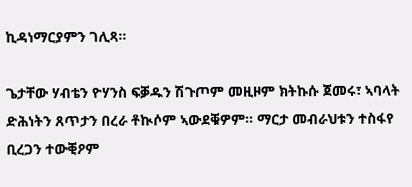ኪዳነማርያምን ገሊጻ።

ጌታቸው ሃብቴን ዮሃንስ ፍቓዱን ሽጉጦም መዚዞም ክትኩሱ ጀመሩ፣ ኣባላት ድሕነትን ጸጥታን በረራ ቶኲሶም ኣውደቑዎም። ማርታ መብራህቱን ተስፋየ ቢረጋን ተውቒዖም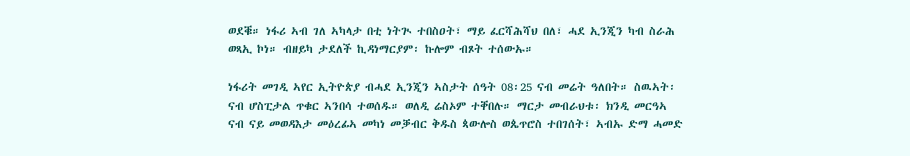ወደቑ። ነፋሪ ኣብ ገለ ኣካላታ በቲ ነትጒ ተበስዐት፣ ማይ ፈርሻሕሻህ በለ፣ ሓደ ኢንጂን ካብ ስራሕ ወጻኢ ኮነ። ብዘይካ ታደለች ኪዳነማርያም፡ ኩሎም ብጾት ተሰውኡ።

ነፋሪት መገዲ ኣየር ኢትዮጵያ ብሓደ ኢንጂን ኣስታት ሰዓት 08፡25 ናብ መሬት ዓለበት። ስዉኣት፡ ናብ ሆስፒታል ጥቁር ኣንበሳ ተወሰዱ። ወለዲ ሬስኦም ተቐበሉ። ማርታ መብራህቱ፡ ክንዲ መርዓኣ ናብ ናይ መወዳእታ መዕረፊኣ መካነ መቓብር ቅዱስ ጳውሎስ ወጴጥሮስ ተበገሰት፣ ኣብኡ ድማ ሓመድ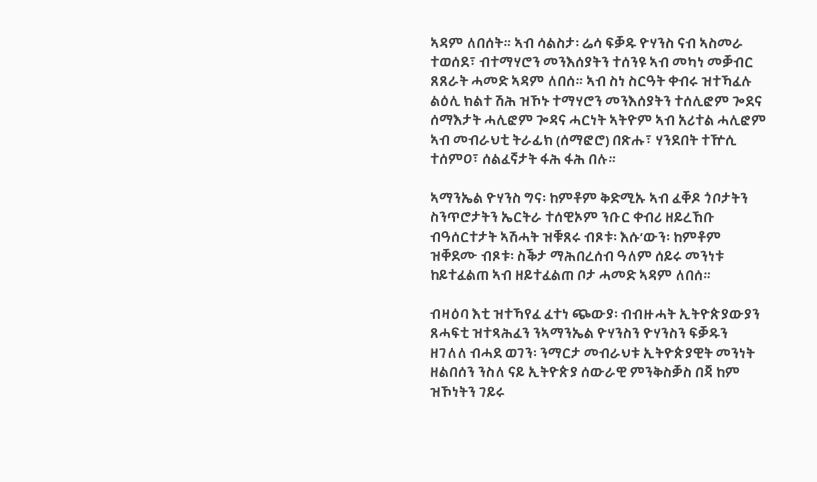ኣዳም ለበሰት። ኣብ ሳልስታ፡ ሬሳ ፍቓዱ ዮሃንስ ናብ ኣስመራ ተወሰደ፣ ብተማሃሮን መንእሰያትን ተሰንዩ ኣብ መካነ መቓብር ጸጸራት ሓመድ ኣዳም ለበሰ። ኣብ ስነ ስርዓት ቀብሩ ዝተኻፈሉ ልዕሊ ክልተ ሽሕ ዝኾኑ ተማሃሮን መንእሰያትን ተሰሊፎም ጐደና ሰማእታት ሓሊፎም ጐዳና ሓርነት ኣትዮም ኣብ አሪተል ሓሊፎም ኣብ መብራህቲ ትራፊክ (ሰማፎሮ) በጽሑ፣ ሃንደበት ተዅሲ ተሰምዐ፣ ሰልፈኛታት ፋሕ ፋሕ በሉ።

ኣማንኤል ዮሃንስ ግና፡ ከምቶም ቅድሚኡ ኣብ ፈቐዶ ጎቦታትን ስንጥሮታትን ኤርትራ ተሰዊኦም ንቡር ቀብሪ ዘይረኸቡ ብዓሰርተታት ኣሽሓት ዝቑጸሩ ብጾቱ፡ እሱ’ውን፡ ከምቶም ዝቐደሙ ብጾቱ፡ ስቕታ ማሕበረሰብ ዓለም ሰይሩ መንነቱ ከይተፈልጠ ኣብ ዘይተፈልጠ ቦታ ሓመድ ኣዳም ለበሰ።

ብዛዕባ እቲ ዝተኻየፈ ፈተነ ጭውያ፡ ብብዙሓት ኢትዮጵያውያን ጸሓፍቲ ዝተጻሕፈን ንኣማንኤል ዮሃንስን ዮሃንስን ፍቓዱን ዘገለለ ብሓደ ወገን፡ ንማርታ መብራህቱ ኢትዮጵያዊት መንነት ዘልበሰን ንስለ ናይ ኢትዮጵያ ሰውራዊ ምንቅስቓስ በጃ ከም ዝኾነትን ገይሩ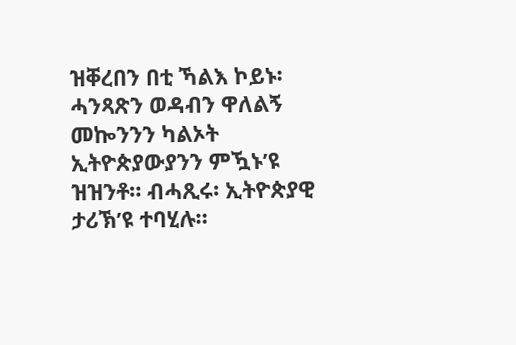ዝቐረበን በቲ ኻልእ ኮይኑ፡ ሓንጻጽን ወዳብን ዋለልኝ መኰንንን ካልኦት ኢትዮጵያውያንን ምዃኑ’ዩ ዝዝንቶ። ብሓጺሩ፡ ኢትዮጵያዊ ታሪኽ’ዩ ተባሂሉ።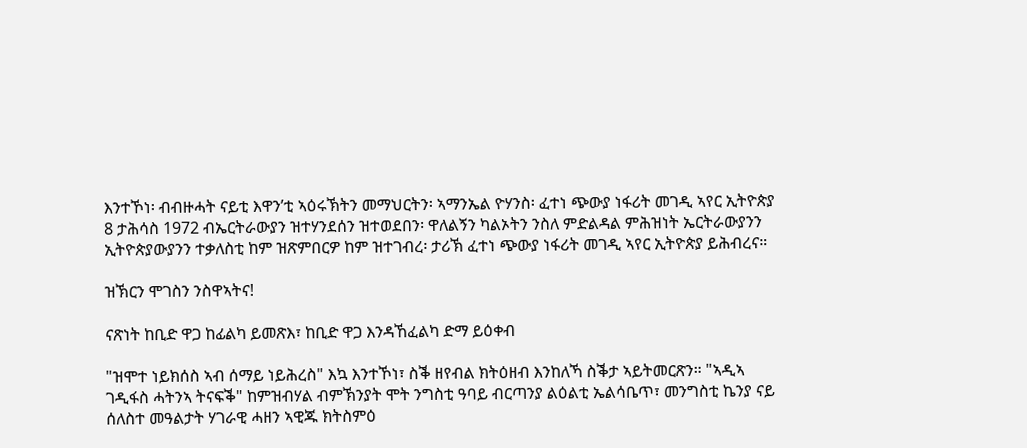እንተኾነ፡ ብብዙሓት ናይቲ እዋን’ቲ ኣዕሩኽትን መማህርትን፡ ኣማንኤል ዮሃንስ፡ ፈተነ ጭውያ ነፋሪት መገዲ ኣየር ኢትዮጵያ 8 ታሕሳስ 1972 ብኤርትራውያን ዝተሃንደሰን ዝተወደበን፡ ዋለልኝን ካልኦትን ንስለ ምድልዳል ምሕዝነት ኤርትራውያንን ኢትዮጵያውያንን ተቃለስቲ ከም ዝጽምበርዎ ከም ዝተገብረ፡ ታሪኽ ፈተነ ጭውያ ነፋሪት መገዲ ኣየር ኢትዮጵያ ይሕብረና።

ዝኽርን ሞገስን ንስዋኣትና!

ናጽነት ከቢድ ዋጋ ከፊልካ ይመጽእ፣ ከቢድ ዋጋ እንዳኸፈልካ ድማ ይዕቀብ

"ዝሞተ ነይክሰስ ኣብ ሰማይ ነይሕረስ" እኳ እንተኾነ፣ ስቕ ዘየብል ክትዕዘብ እንከለኻ ስቕታ ኣይትመርጽን። "ኣዲኣ ገዲፋስ ሓትንኣ ትናፍቕ" ከምዝብሃል ብምኽንያት ሞት ንግስቲ ዓባይ ብርጣንያ ልዕልቲ ኤልሳቤጥ፣ መንግስቲ ኬንያ ናይ ሰለስተ መዓልታት ሃገራዊ ሓዘን ኣዊጁ ክትስምዕ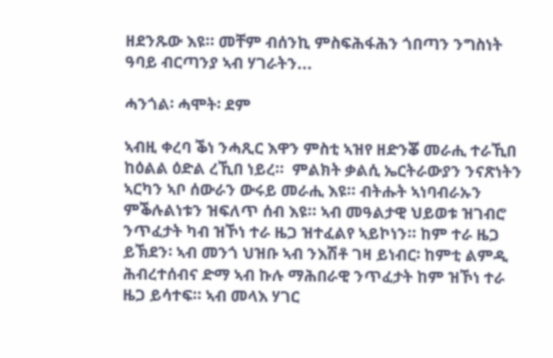ዘደንጹው እዩ። መቸም ብሰንኪ ምስፍሕፋሕን ጎበጣን ንግስነት ዓባይ ብርጣንያ ኣብ ሃገራትን...

ሓንጎል፡ ሓሞት፡ ደም

ኣብዚ ቀረባ ቕነ ንሓጺር እዋን ምስቲ ኣዝየ ዘድንቖ መራሒ ተራኺበ ከዕልል ዕድል ረኺበ ነይረ።  ምልክት ቃልሲ ኤርትራውያን ንናጽነትን ኣርካን ኣቦ ሰውራን ውሩይ መራሒ እዩ። ብትሑት ኣነባብራኡን ምቕሉልነቱን ዝፍለጥ ሰብ እዩ። ኣብ መዓልታዊ ህይወቱ ዝገብሮ ንጥፈታት ካብ ዝኾነ ተራ ዜጋ ዝተፈልየ ኣይኮነን። ከም ተራ ዜጋ ይኽደን፡ ኣብ መንጎ ህዝቡ ኣብ ንእሽቶ ገዛ ይነብር፡ ከምቲ ልምዲ ሕብረተሰብና ድማ ኣብ ኩሉ ማሕበራዊ ንጥፈታት ከም ዝኾነ ተራ ዜጋ ይሳተፍ። ኣብ መላእ ሃገር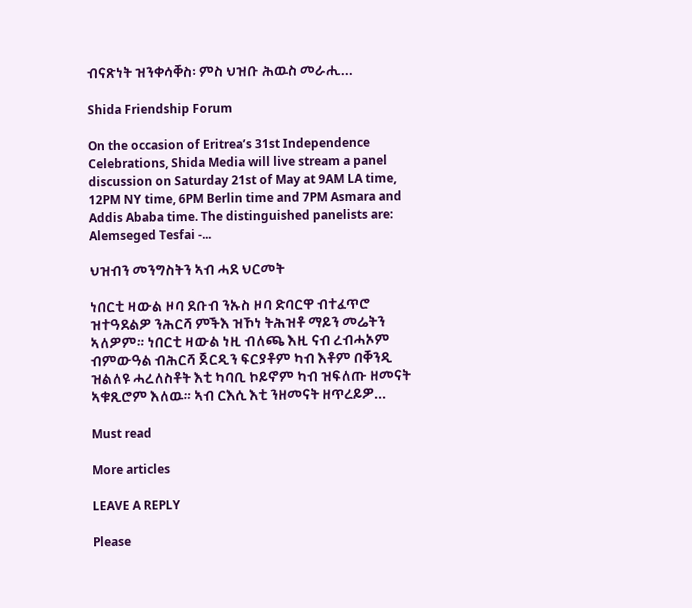ብናጽነት ዝንቀሳቐስ፡ ምስ ህዝቡ ሕዉስ መራሒ...

Shida Friendship Forum

On the occasion of Eritrea’s 31st Independence Celebrations, Shida Media will live stream a panel discussion on Saturday 21st of May at 9AM LA time, 12PM NY time, 6PM Berlin time and 7PM Asmara and Addis Ababa time. The distinguished panelists are: Alemseged Tesfai -...

ህዝብን መንግስትን ኣብ ሓደ ህርመት

ነበርቲ ዛውል ዞባ ደቡብ ንኡስ ዞባ ድባርዋ ብተፈጥሮ ዝተዓደልዎ ንሕርሻ ምችእ ዝኾነ ትሕዝቶ ማይን መሬትን ኣለዎም። ነበርቲ ዛውል ነዚ ብለጫ እዚ ናብ ረብሓኦም ብምውዓል ብሕርሻ ጀርዲን ፍርያቶም ካብ እቶም በቐንዲ ዝልለዩ ሓረለስቶት እቲ ካባቢ ኮይኖም ካብ ዝፍለጡ ዘመናት ኣቁጺሮም እለዉ። ኣብ ርእሲ እቲ ንዘመናት ዘጥረይዎ...

Must read

More articles

LEAVE A REPLY

Please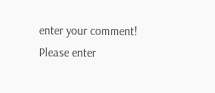enter your comment!
Please enter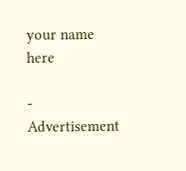your name here

- Advertisement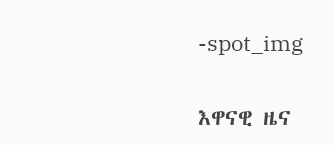-spot_img

እዋናዊ ዜና